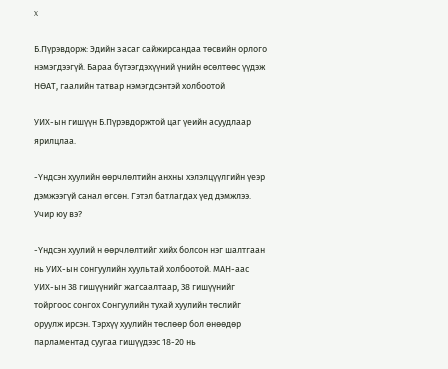x

Б.Пүрэвдорж: Эдийн засаг сайжирсандаа төсвийн орлого нэмэгдээгүй. Бараа бүтээгдэхүүний үнийн өсөлтөөс үүдэж НӨАТ, гаалийн татвар нэмэгдсэнтэй холбоотой

УИХ-ын гишүүн Б.Пүрэвдоржтой цаг үеийн асуудлаар ярилцлаа.

-Үндсэн хуулийн өөрчлөлтийн анхны хэлэлцүүлгийн үеэр дэмжээгүй санал өгсөн. Гэтэл батлагдах үед дэмжлээ. Учир юу вэ?

-Үндсэн хуулий н өөрчлөлтийг хийх болсон нэг шалтгаан нь УИХ-ын сонгуулийн хуультай холбоотой. МАН-аас УИХ-ын 38 гишүүнийг жагсаалтаар, 38 гишүүнийг тойргоос сонгох Сонгуулийн тухай хуулийн төслийг оруулж ирсэн. Тэрхүү хуулийн төслөөр бол өнөөдөр парламентад суугаа гишүүдээс 18-20 нь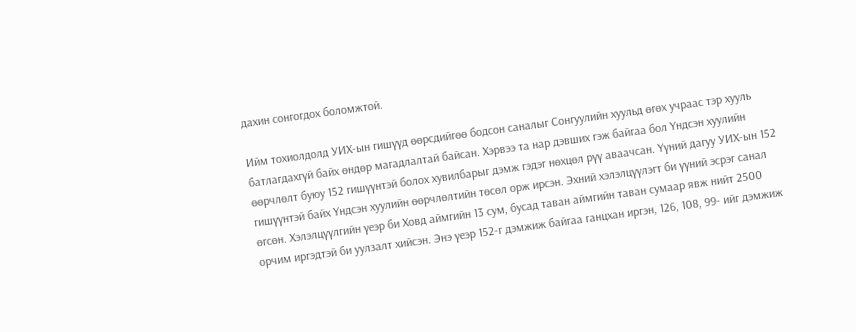дахин сонгогдох боломжтой.

Ийм тохиолдолд УИХ-ын гишүүд өөрсдийгөө бодсон саналыг Сонгуулийн хуульд өгөх учраас тэр хууль батлагдахгүй байх өндөр магадлалтай байсан. Хэрвээ та нар дэвших гэж байгаа бол Үндсэн хуулийн өөрчлөлт буюу 152 гишүүнтэй болох хувилбарыг дэмж гэдэг нөхцөл рүү аваачсан. Үүний дагуу УИХ-ын 152 гишүүнтэй байх Үндсэн хуулийн өөрчлөлтийн төсөл орж ирсэн. Эхний хэлэлцүүлэгт би үүний эсрэг санал өгсөн. Хэлэлцүүлгийн үеэр би Ховд аймгийн 13 сум, бусад таван аймгийн таван сумаар явж нийт 2500 орчим иргэдтэй би уулзалт хийсэн. Энэ үеэр 152-г дэмжиж байгаа ганцхан иргэн, 126, 108, 99- ийг дэмжиж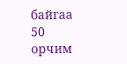байгаа 50 орчим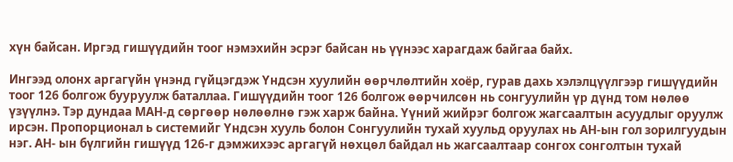хүн байсан. Иргэд гишүүдийн тоог нэмэхийн эсрэг байсан нь үүнээс харагдаж байгаа байх.

Ингээд олонх аргагүйн үнэнд гүйцэгдэж Үндсэн хуулийн өөрчлөлтийн хоёр, гурав дахь хэлэлцүүлгээр гишүүдийн тоог 126 болгож бууруулж баталлаа. Гишүүдийн тоог 126 болгож өөрчилсөн нь сонгуулийн үр дүнд том нөлөө үзүүлнэ. Тэр дундаа МАН-д сөргөөр нөлөөлнө гэж харж байна. Үүний жийрэг болгож жагсаалтын асуудлыг оруулж ирсэн. Пропорционал ь системийг Үндсэн хууль болон Сонгуулийн тухай хуульд оруулах нь АН-ын гол зорилгуудын нэг. АН- ын бүлгийн гишүүд 126-г дэмжихээс аргагүй нөхцөл байдал нь жагсаалтаар сонгох сонголтын тухай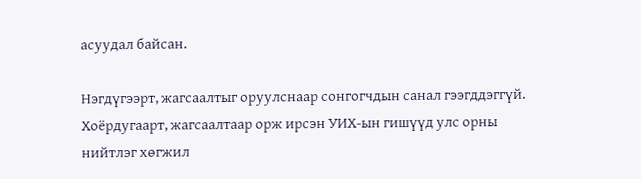асуудал байсан.

Нэгдүгээрт, жагсаалтыг оруулснаар сонгогчдын санал гээгддэггүй. Хоёрдугаарт, жагсаалтаар орж ирсэн УИХ-ын гишүүд улс орны нийтлэг хөгжил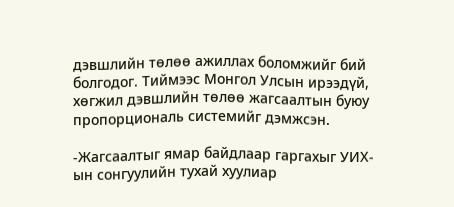дэвшлийн төлөө ажиллах боломжийг бий болгодог. Тиймээс Монгол Улсын ирээдүй, хөгжил дэвшлийн төлөө жагсаалтын буюу пропорциональ системийг дэмжсэн.

-Жагсаалтыг ямар байдлаар гаргахыг УИХ- ын сонгуулийн тухай хуулиар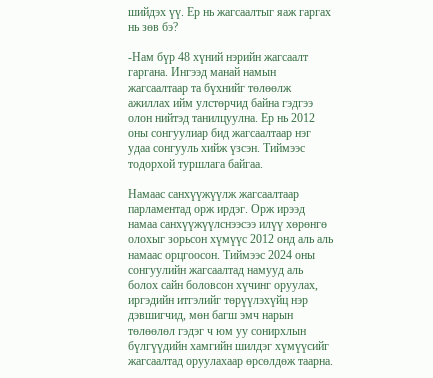шийдэх үү. Ер нь жагсаалтыг яаж гаргах нь зөв бэ?

-Нам бүр 48 хүний нэрийн жагсаалт гаргана. Ингээд манай намын жагсаалтаар та бүхнийг төлөөлж ажиллах ийм улстөрчид байна гэдгээ олон нийтэд танилцуулна. Ер нь 2012 оны сонгуулиар бид жагсаалтаар нэг удаа сонгууль хийж үзсэн. Тиймээс тодорхой туршлага байгаа.

Намаас санхүүжүүлж жагсаалтаар парламентад орж ирдэг. Орж ирээд намаа санхүүжүүлснээсээ илүү хөрөнгө олохыг зорьсон хүмүүс 2012 онд аль аль намаас орцгоосон. Тиймээс 2024 оны сонгуулийн жагсаалтад намууд аль болох сайн боловсон хүчинг оруулах, иргэдийн итгэлийг төрүүлэхүйц нэр дэвшигчид, мөн багш эмч нарын төлөөлөл гэдэг ч юм уу сонирхлын бүлгүүдийн хамгийн шилдэг хүмүүсийг жагсаалтад оруулахаар өрсөлдөж таарна.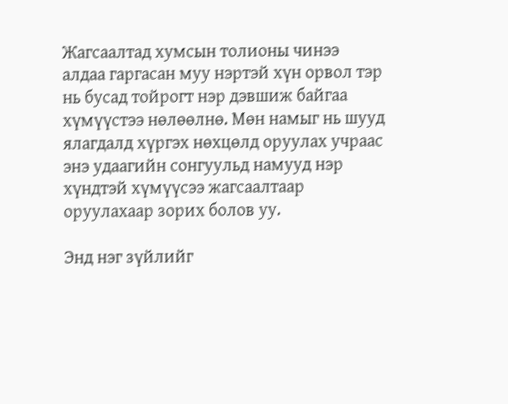Жагсаалтад хумсын толионы чинээ алдаа гаргасан муу нэртэй хүн орвол тэр нь бусад тойрогт нэр дэвшиж байгаа хүмүүстээ нөлөөлнө. Мөн намыг нь шууд ялагдалд хүргэх нөхцөлд оруулах учраас энэ удаагийн сонгуульд намууд нэр хүндтэй хүмүүсээ жагсаалтаар оруулахаар зорих болов уу.

Энд нэг зүйлийг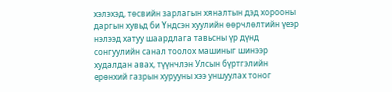хэлэхэд, төсвийн зарлагын хяналтын дэд хорооны даргын хувьд би Үндсэн хуулийн өөрчлөлтийн үеэр нэлээд хатуу шаардлага тавьсны үр дүнд сонгуулийн санал тоолох машиныг шинээр худалдан авах, түүнчлэн Улсын бүртгэлийн ерөнхий газрын хурууны хээ уншуулах тоног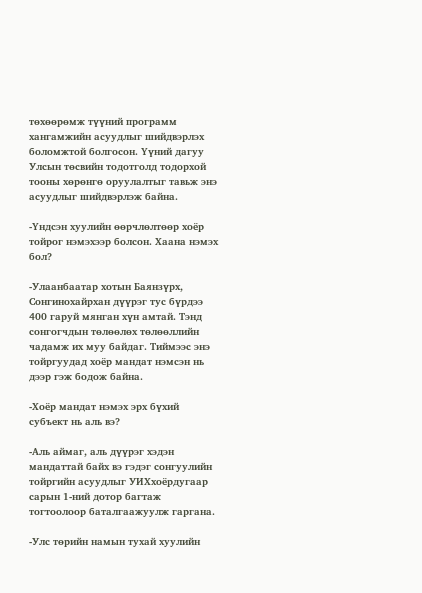төхөөрөмж түүний программ хангамжийн асуудлыг шийдвэрлэх боломжтой болгосон. Үүний дагуу Улсын төсвийн тодотголд тодорхой тооны хөрөнгө оруулалтыг тавьж энэ асуудлыг шийдвэрлэж байна.

-Үндсэн хуулийн өөрчлөлтөөр хоёр тойрог нэмэхээр болсон. Хаана нэмэх бол?

-Улаанбаатар хотын Баянзүрх, Сонгинохайрхан дүүрэг тус бүрдээ 400 гаруй мянган хүн амтай. Тэнд сонгогчдын төлөөлөх төлөөллийн чадамж их муу байдаг. Тиймээс энэ тойргуудад хоёр мандат нэмсэн нь дээр гэж бодож байна.

-Хоёр мандат нэмэх эрх бүхий субъект нь аль вэ?

-Аль аймаг, аль дүүрэг хэдэн мандаттай байх вэ гэдэг сонгуулийн тойргийн асуудлыг УИХхоёрдугаар сарын 1-ний дотор багтаж тогтоолоор баталгаажуулж гаргана.

-Улс төрийн намын тухай хуулийн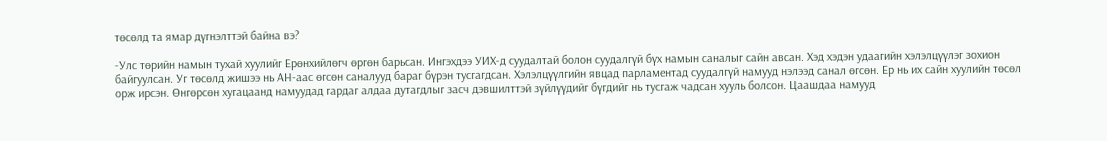төсөлд та ямар дүгнэлттэй байна вэ?

-Улс төрийн намын тухай хуулийг Ерөнхийлөгч өргөн барьсан. Ингэхдээ УИХ-д суудалтай болон суудалгүй бүх намын саналыг сайн авсан. Хэд хэдэн удаагийн хэлэлцүүлэг зохион байгуулсан. Уг төсөлд жишээ нь АН-аас өгсөн саналууд бараг бүрэн тусгагдсан. Хэлэлцүүлгийн явцад парламентад суудалгүй намууд нэлээд санал өгсөн. Ер нь их сайн хуулийн төсөл орж ирсэн. Өнгөрсөн хугацаанд намуудад гардаг алдаа дутагдлыг засч дэвшилттэй зүйлүүдийг бүгдийг нь тусгаж чадсан хууль болсон. Цаашдаа намууд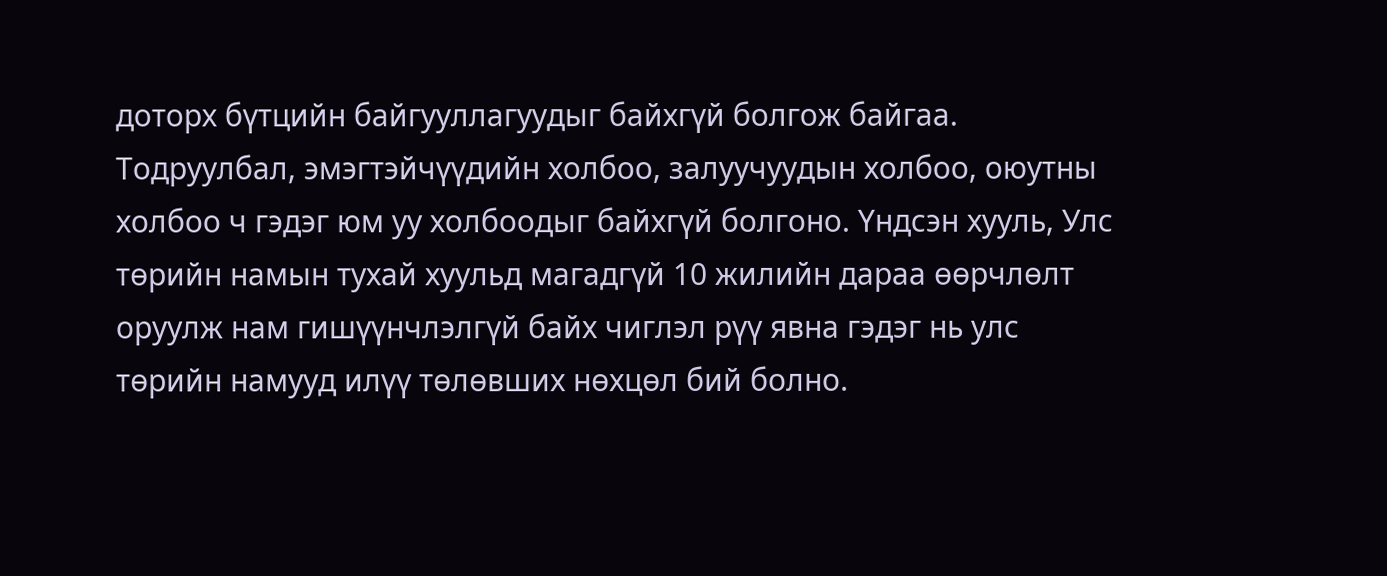доторх бүтцийн байгууллагуудыг байхгүй болгож байгаа. Тодруулбал, эмэгтэйчүүдийн холбоо, залуучуудын холбоо, оюутны холбоо ч гэдэг юм уу холбоодыг байхгүй болгоно. Үндсэн хууль, Улс төрийн намын тухай хуульд магадгүй 10 жилийн дараа өөрчлөлт оруулж нам гишүүнчлэлгүй байх чиглэл рүү явна гэдэг нь улс төрийн намууд илүү төлөвших нөхцөл бий болно.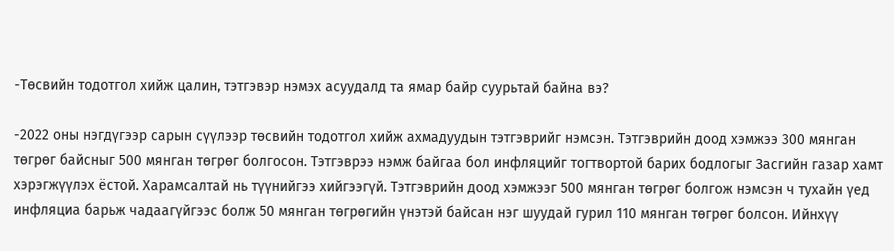-Төсвийн тодотгол хийж цалин, тэтгэвэр нэмэх асуудалд та ямар байр суурьтай байна вэ?

-2022 оны нэгдүгээр сарын сүүлээр төсвийн тодотгол хийж ахмадуудын тэтгэврийг нэмсэн. Тэтгэврийн доод хэмжээ 300 мянган төгрөг байсныг 500 мянган төгрөг болгосон. Тэтгэврээ нэмж байгаа бол инфляцийг тогтвортой барих бодлогыг Засгийн газар хамт хэрэгжүүлэх ёстой. Харамсалтай нь түүнийгээ хийгээгүй. Тэтгэврийн доод хэмжээг 500 мянган төгрөг болгож нэмсэн ч тухайн үед инфляциа барьж чадаагүйгээс болж 50 мянган төгрөгийн үнэтэй байсан нэг шуудай гурил 110 мянган төгрөг болсон. Ийнхүү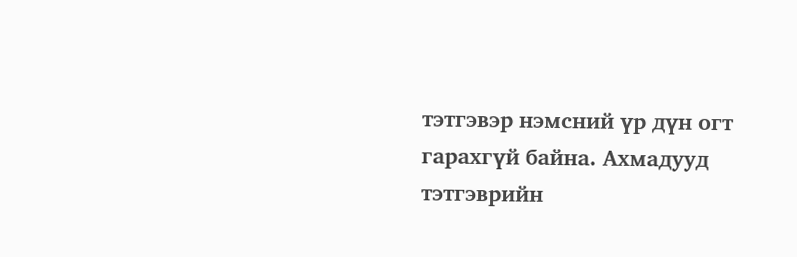тэтгэвэр нэмсний үр дүн огт гарахгүй байна. Ахмадууд тэтгэврийн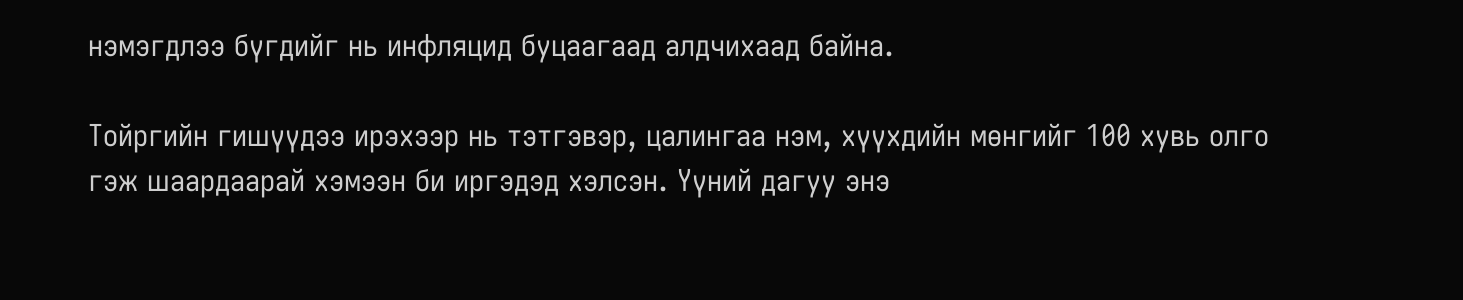нэмэгдлээ бүгдийг нь инфляцид буцаагаад алдчихаад байна.

Тойргийн гишүүдээ ирэхээр нь тэтгэвэр, цалингаа нэм, хүүхдийн мөнгийг 100 хувь олго гэж шаардаарай хэмээн би иргэдэд хэлсэн. Үүний дагуу энэ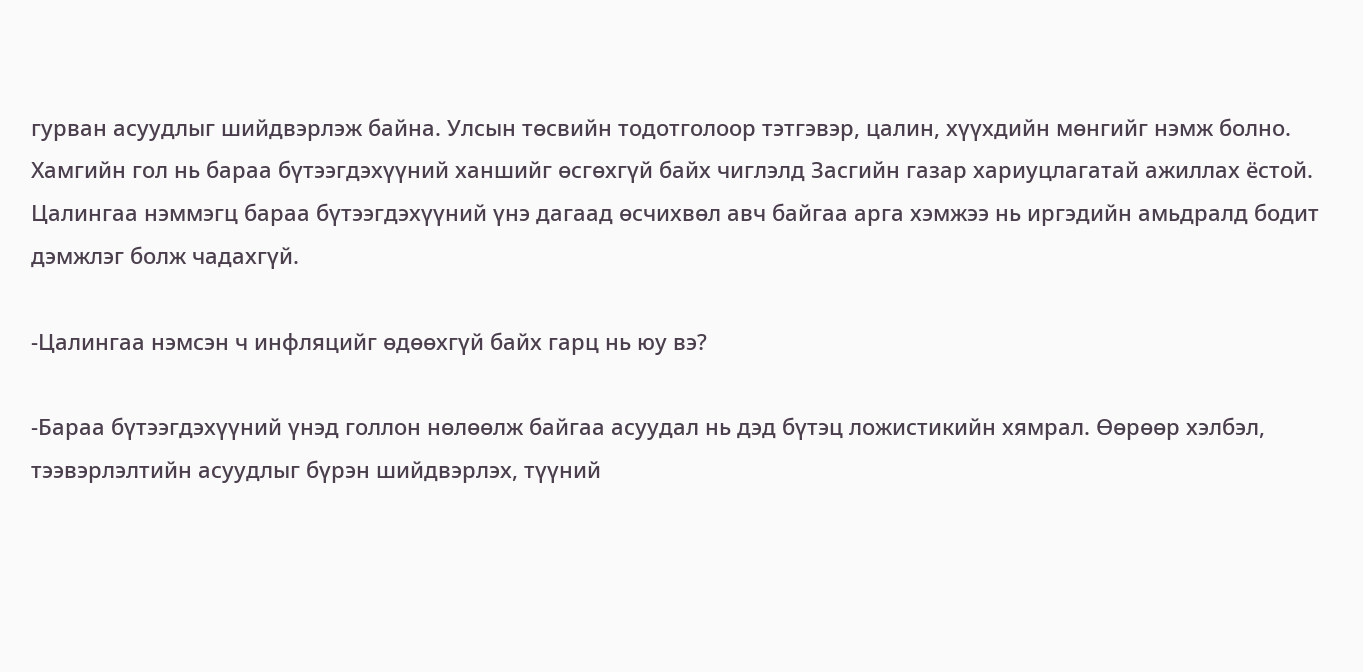гурван асуудлыг шийдвэрлэж байна. Улсын төсвийн тодотголоор тэтгэвэр, цалин, хүүхдийн мөнгийг нэмж болно. Хамгийн гол нь бараа бүтээгдэхүүний ханшийг өсгөхгүй байх чиглэлд Засгийн газар хариуцлагатай ажиллах ёстой. Цалингаа нэммэгц бараа бүтээгдэхүүний үнэ дагаад өсчихвөл авч байгаа арга хэмжээ нь иргэдийн амьдралд бодит дэмжлэг болж чадахгүй.

-Цалингаа нэмсэн ч инфляцийг өдөөхгүй байх гарц нь юу вэ?

-Бараа бүтээгдэхүүний үнэд голлон нөлөөлж байгаа асуудал нь дэд бүтэц ложистикийн хямрал. Өөрөөр хэлбэл, тээвэрлэлтийн асуудлыг бүрэн шийдвэрлэх, түүний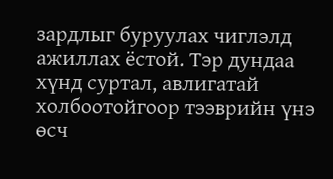зардлыг буруулах чиглэлд ажиллах ёстой. Тэр дундаа хүнд суртал, авлигатай холбоотойгоор тээврийн үнэ өсч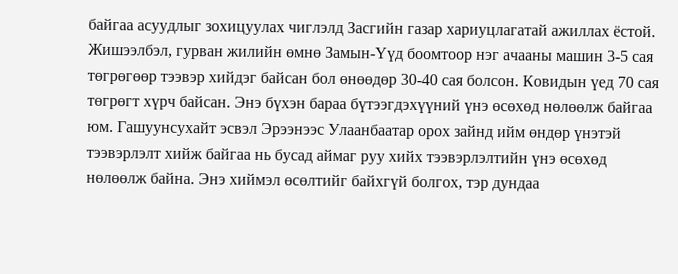байгаа асуудлыг зохицуулах чиглэлд Засгийн газар хариуцлагатай ажиллах ёстой. Жишээлбэл, гурван жилийн өмнө Замын-Үүд боомтоор нэг ачааны машин 3-5 сая төгрөгөөр тээвэр хийдэг байсан бол өнөөдөр 30-40 сая болсон. Ковидын үед 70 сая төгрөгт хүрч байсан. Энэ бүхэн бараа бүтээгдэхүүний үнэ өсөхөд нөлөөлж байгаа юм. Гашуунсухайт эсвэл Эрээнээс Улаанбаатар орох зайнд ийм өндөр үнэтэй тээвэрлэлт хийж байгаа нь бусад аймаг руу хийх тээвэрлэлтийн үнэ өсөхөд нөлөөлж байна. Энэ хиймэл өсөлтийг байхгүй болгох, тэр дундаа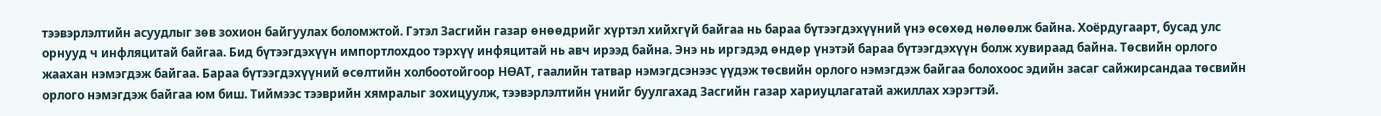тээвэрлэлтийн асуудлыг зөв зохион байгуулах боломжтой. Гэтэл Засгийн газар өнөөдрийг хүртэл хийхгүй байгаа нь бараа бүтээгдэхүүний үнэ өсөхөд нөлөөлж байна. Хоёрдугаарт, бусад улс орнууд ч инфляцитай байгаа. Бид бүтээгдэхүүн импортлохдоо тэрхүү инфяцитай нь авч ирээд байна. Энэ нь иргэдэд өндөр үнэтэй бараа бүтээгдэхүүн болж хувираад байна. Төсвийн орлого жаахан нэмэгдэж байгаа. Бараа бүтээгдэхүүний өсөлтийн холбоотойгоор НӨАТ, гаалийн татвар нэмэгдсэнээс үүдэж төсвийн орлого нэмэгдэж байгаа болохоос эдийн засаг сайжирсандаа төсвийн орлого нэмэгдэж байгаа юм биш. Тиймээс тээврийн хямралыг зохицуулж, тээвэрлэлтийн үнийг буулгахад Засгийн газар хариуцлагатай ажиллах хэрэгтэй.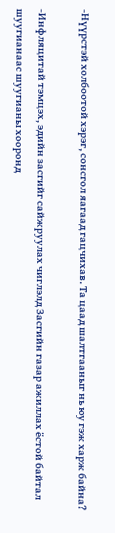-Нүүрстэй холбоотой хэрэг, сонсгол яагаад гацчихав. Та цаад шалтгааныг нь юу гэж харж байна?

-Инфляцитай тэмцэх, эдийн засгийг сайжруулах чиглэлд Засгийн газар ажиллах ёстой байтал шуугианаас шуугианы хооронд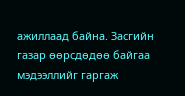ажиллаад байна. Засгийн газар өөрсдөдөө байгаа мэдээллийг гаргаж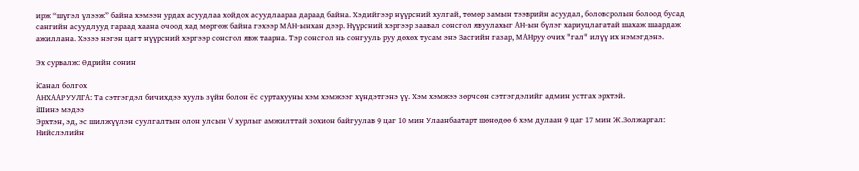ирж “шүгэл үлээж” байна хэмээн урдах асуудлаа хойдох асуудлаараа дараад байна. Хэдийгээр нүүрсний хулгай, төмөр замын тээврийн асуудал, боловсролын болоод бусад сангийн асуудлууд гараад хаана очоод хад мөргөж байна гэхээр МАН-ынхан дээр. Нүүрсний хэргээр заавал сонсгол явуулахыг АН-ын бүлэг хариуцлагатай шахаж шаардаж ажиллана. Хэзээ нэгэн цагт нүүрсний хэргээр сонсгол явж таарна. Тэр сонсгол нь сонгууль руу дөхөх тусам энэ Засгийн газар, МАНруу очих "гал" илүү их нэмэгдэнэ.

Эх сурвалж: Өдрийн сонин

iСанал болгох
АНХААРУУЛГА: Та сэтгэгдэл бичихдээ хууль зүйн болон ёс суртахууны хэм хэмжээг хүндэтгэнэ үү. Хэм хэмжээ зөрчсөн сэтгэгдэлийг админ устгах эрхтэй.
iШинэ мэдээ
Эрхтэн, эд, эс шилжүүлэн суулгалтын олон улсын V хурлыг амжилттай зохион байгуулав 9 цаг 10 мин Улаанбаатарт шөнөдөө 6 хэм дулаан 9 цаг 17 мин Ж.Золжаргал: Нийслэлийн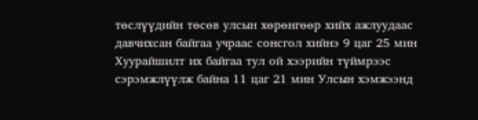төслүүдийн төсөв улсын хөрөнгөөр хийх ажлуудаас давчихсан байгаа учраас сонсгол хийнэ 9 цаг 25 мин Хуурайшилт их байгаа тул ой хээрийн түймрээс сэрэмжлүүлж байна 11 цаг 21 мин Улсын хэмжээнд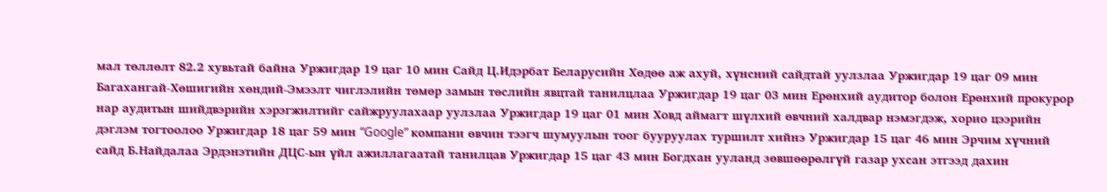мал төллөлт 82.2 хувьтай байна Уржигдар 19 цаг 10 мин Сайд Ц.Идэрбат Беларусийн Хөдөө аж ахуй, хүнсний сайдтай уулзлаа Уржигдар 19 цаг 09 мин Багахангай-Хөшигийн хөндий-Эмээлт чиглэлийн төмөр замын төслийн явцтай танилцлаа Уржигдар 19 цаг 03 мин Ерөнхий аудитор болон Ерөнхий прокурор нар аудитын шийдвэрийн хэрэгжилтийг сайжруулахаар уулзлаа Уржигдар 19 цаг 01 мин Ховд аймагт шүлхий өвчний халдвар нэмэгдэж, хорио цээрийн дэглэм тогтоолоо Уржигдар 18 цаг 59 мин “Google” компани өвчин тээгч шумуулын тоог бууруулах туршилт хийнэ Уржигдар 15 цаг 46 мин Эрчим хүчний сайд Б.Найдалаа Эрдэнэтийн ДЦС-ын үйл ажиллагаатай танилцав Уржигдар 15 цаг 43 мин Богдхан ууланд зөвшөөрөлгүй газар ухсан этгээд дахин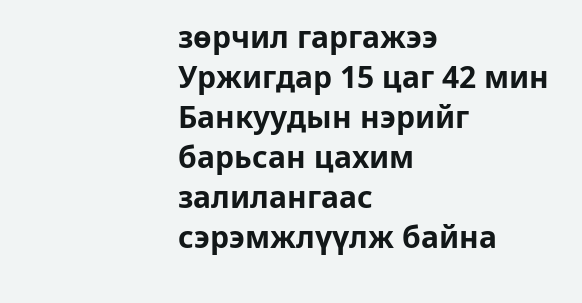зөрчил гаргажээ Уржигдар 15 цаг 42 мин Банкуудын нэрийг барьсан цахим залилангаас сэрэмжлүүлж байна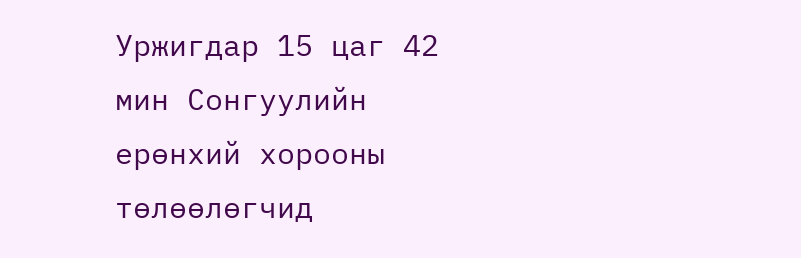Уржигдар 15 цаг 42 мин Сонгуулийн ерөнхий хорооны төлөөлөгчид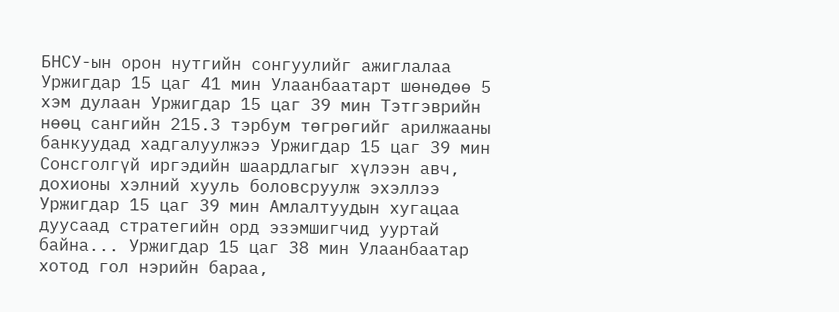БНСУ-ын орон нутгийн сонгуулийг ажиглалаа Уржигдар 15 цаг 41 мин Улаанбаатарт шөнөдөө 5 хэм дулаан Уржигдар 15 цаг 39 мин Тэтгэврийн нөөц сангийн 215.3 тэрбум төгрөгийг арилжааны банкуудад хадгалуулжээ Уржигдар 15 цаг 39 мин Сонсголгүй иргэдийн шаардлагыг хүлээн авч, дохионы хэлний хууль боловсруулж эхэллээ Уржигдар 15 цаг 39 мин Амлалтуудын хугацаа дуусаад стратегийн орд эзэмшигчид ууртай байна... Уржигдар 15 цаг 38 мин Улаанбаатар хотод гол нэрийн бараа,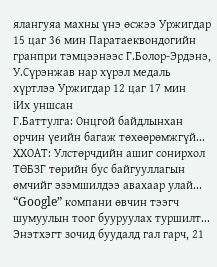ялангуяа махны үнэ өсжээ Уржигдар 15 цаг 36 мин Паратаеквондогийн гранпри тэмцээнээс Г.Болор-Эрдэнэ, У.Сүрэнжав нар хүрэл медаль хүртлээ Уржигдар 12 цаг 17 мин
iИх уншсан
Г.Баттулга: Онцгой байдлынхан орчин үеийн багаж төхөөрөмжгүй... ХХОАТ: Улстөрчдийн ашиг сонирхол ТӨБЗГ төрийн бус байгууллагын өмчийг эзэмшилдээ авахаар улай... “Google” компани өвчин тээгч шумуулын тоог бууруулах туршилт... Энэтхэгт зочид буудалд гал гарч, 21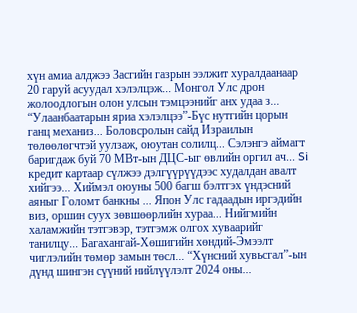хүн амиа алджээ Засгийн газрын ээлжит хуралдаанаар 20 гаруй асуудал хэлэлцэж... Монгол Улс дрон жолоодлогын олон улсын тэмцээнийг анх удаа з... “Улаанбаатарын яриа хэлэлцээ”-Бүс нутгийн цорын ганц механиз... Боловсролын сайд Израилын төлөөлөгчтэй уулзаж, оюутан солилц... Сэлэнгэ аймагт баригдаж буй 70 МВт-ын ДЦС-ыг өвлийн оргил ач... Si кредит картаар сүлжээ дэлгүүрүүдээс худалдан авалт хийгээ... Хиймэл оюуны 500 багш бэлтгэх үндэсний аяныг Голомт банкны ... Япон Улс гадаадын иргэдийн виз, оршин суух зөвшөөрлийн хураа... Нийгмийн халамжийн тэтгэвэр, тэтгэмж олгох хуваарийг танилцу... Багахангай-Хөшигийн хөндий-Эмээлт чиглэлийн төмөр замын төсл... “Хүнсний хувьсгал”-ын дүнд шингэн сүүний нийлүүлэлт 2024 оны...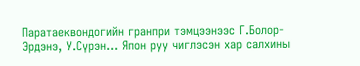Паратаеквондогийн гранпри тэмцээнээс Г.Болор-Эрдэнэ, У.Сүрэн... Япон руу чиглэсэн хар салхины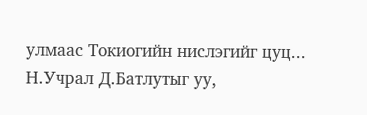улмаас Токиогийн нислэгийг цуц... Н.Учрал Д.Батлутыг уу,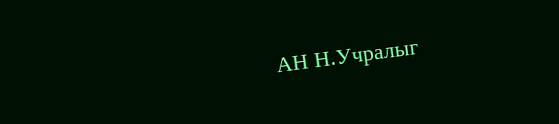АН Н.Учралыг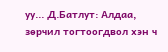уу... Д.Батлут: Алдаа, зөрчил тогтоогдвол хэн ч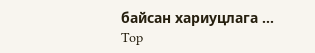байсан хариуцлага ...
Top